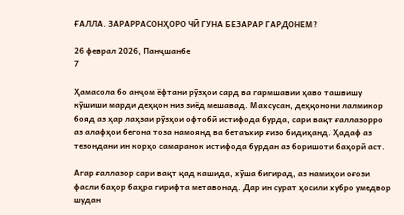ҒАЛЛА. ЗАРАРРАСОНҲОРО ЧӢ ГУНА БЕЗАРАР ГАРДОНЕМ?

26 феврал 2026, Панҷшанбе
7

Ҳамасола бо анҷом ёфтани рӯзҳои сард ва гармшавии ҳаво ташвишу кӯшиши марди деҳқон низ зиёд мешавад. Махсусан, деҳқонони лалмикор бояд аз ҳар лаҳзаи рӯзҳои офтобӣ истифода бурда, сари вақт ғаллазорро аз алафҳои бегона тоза намоянд ва бетаъхир ғизо бидиҳанд. Ҳадаф аз тезондани ин корҳо самаранок истифода бурдан аз боришоти баҳорӣ аст.

Агар ғаллазор сари вақт қад кашида, хӯша бигирад, аз намиҳои оғози фасли баҳор баҳра гирифта метавонад. Дар ин сурат ҳосили хубро умедвор шудан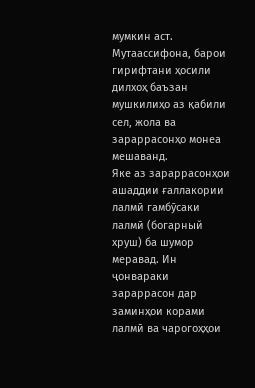мумкин аст. Мутаассифона, барои гирифтани ҳосили дилхоҳ баъзан мушкилиҳо аз қабили сел, жола ва зараррасонҳо монеа мешаванд.
Яке аз зараррасонҳои ашаддии ғаллакории лалмӣ гамбӯсаки лалмӣ (богарный хруш) ба шумор меравад. Ин ҷонвараки зараррасон дар заминҳои корами лалмӣ ва чарогоҳҳои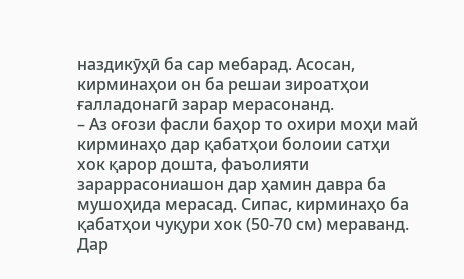наздикӯҳӣ ба сар мебарад. Асосан, кирминаҳои он ба решаи зироатҳои ғалладонагӣ зарар мерасонанд.
– Аз оғози фасли баҳор то охири моҳи май кирминаҳо дар қабатҳои болоии сатҳи хок қарор дошта, фаъолияти зараррасониашон дар ҳамин давра ба мушоҳида мерасад. Сипас, кирминаҳо ба қабатҳои чуқури хок (50-70 см) мераванд. Дар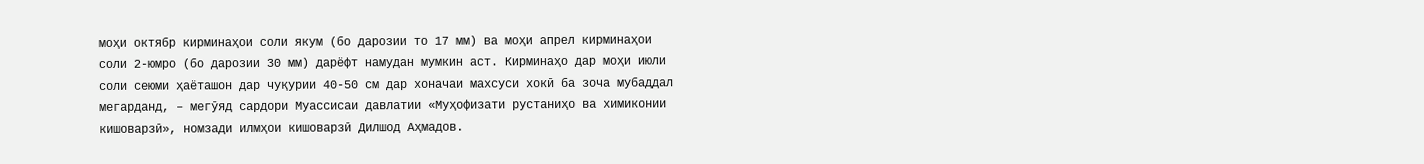моҳи октябр кирминаҳои соли якум (бо дарозии то 17 мм) ва моҳи апрел кирминаҳои соли 2-юмро (бо дарозии 30 мм) дарёфт намудан мумкин аст. Кирминаҳо дар моҳи июли соли сеюми ҳаёташон дар чуқурии 40-50 см дар хоначаи махсуси хокӣ ба зоча мубаддал мегарданд, – мегӯяд сардори Муассисаи давлатии «Муҳофизати рустаниҳо ва химиконии кишоварзӣ», номзади илмҳои кишоварзӣ Дилшод Аҳмадов.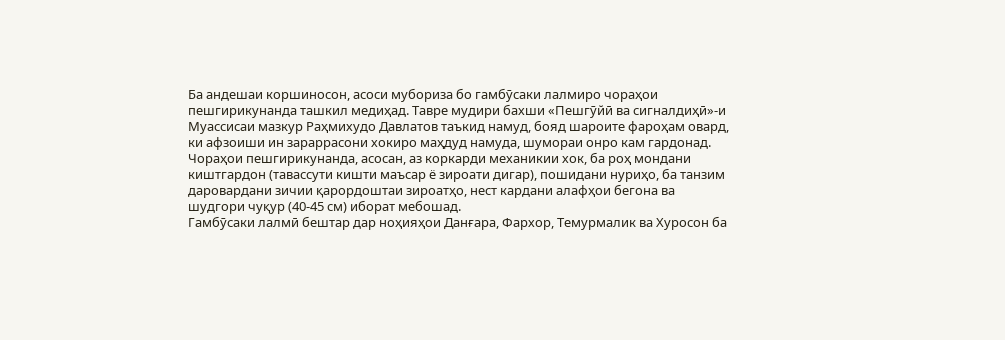Ба андешаи коршиносон, асоси мубориза бо гамбӯсаки лалмиро чораҳои пешгирикунанда ташкил медиҳад. Тавре мудири бахши «Пешгӯйӣ ва сигналдиҳӣ»-и Муассисаи мазкур Раҳмихудо Давлатов таъкид намуд, бояд шароите фароҳам овард, ки афзоиши ин зараррасони хокиро маҳдуд намуда, шумораи онро кам гардонад. Чораҳои пешгирикунанда, асосан, аз коркарди механикии хок, ба роҳ мондани киштгардон (тавассути кишти маъсар ё зироати дигар), пошидани нуриҳо, ба танзим даровардани зичии қарордоштаи зироатҳо, нест кардани алафҳои бегона ва шудгори чуқур (40-45 см) иборат мебошад.
Гамбӯсаки лалмӣ бештар дар ноҳияҳои Данғара, Фархор, Темурмалик ва Хуросон ба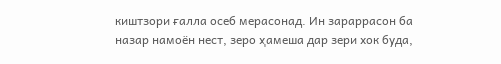киштзори ғалла осеб мерасонад. Ин зараррасон ба назар намоён нест, зеро ҳамеша дар зери хок буда,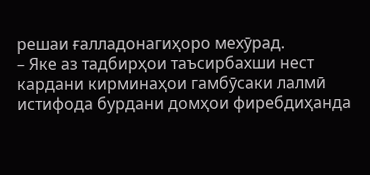решаи ғалладонагиҳоро мехӯрад.
– Яке аз тадбирҳои таъсирбахши нест кардани кирминаҳои гамбӯсаки лалмӣ истифода бурдани домҳои фиребдиҳанда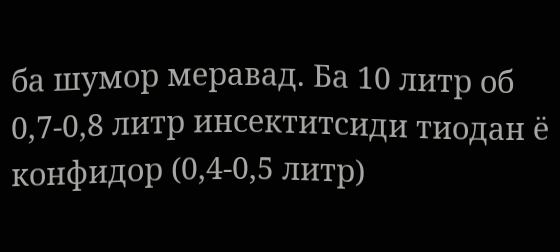ба шумор меравад. Ба 10 литр об 0,7-0,8 литр инсектитсиди тиодан ё конфидор (0,4-0,5 литр)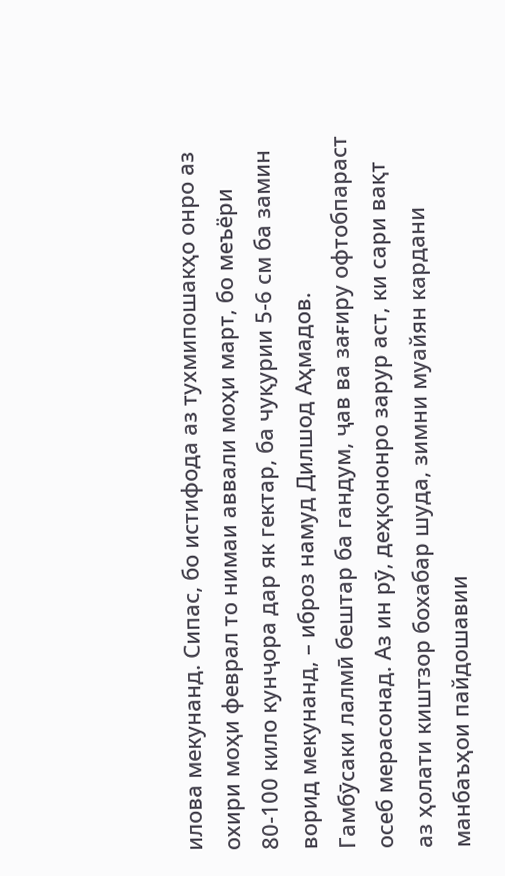илова мекунанд. Сипас, бо истифода аз тухмипошакҳо онро аз охири моҳи феврал то нимаи аввали моҳи март, бо меъёри 80-100 кило кунҷора дар як гектар, ба чуқурии 5-6 см ба замин ворид мекунанд, – иброз намуд Дилшод Аҳмадов.
Гамбӯсаки лалмӣ бештар ба гандум, ҷав ва зағиру офтобпараст осеб мерасонад. Аз ин рӯ, деҳқононро зарур аст, ки сари вақт аз ҳолати киштзор бохабар шуда, зимни муайян кардани манбаъҳои пайдошавии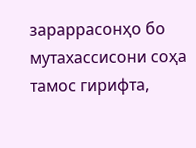зараррасонҳо бо мутахассисони соҳа тамос гирифта,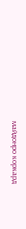майдонро коркард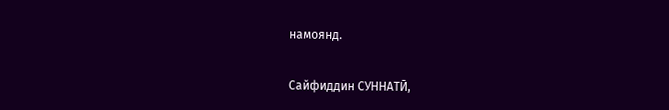намоянд.


Сайфиддин СУННАТӢ,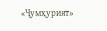«Ҷумҳурият»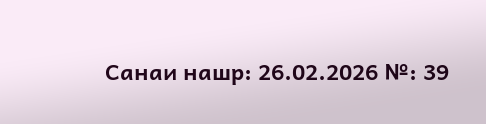Санаи нашр: 26.02.2026 №: 39